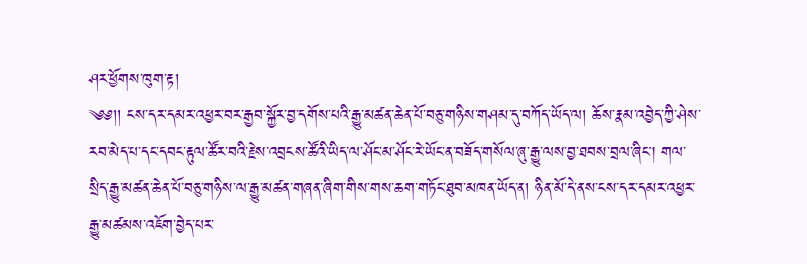ཤར་ཕྱོགས་ཁུག་རྟ།
༄༅།། ངས་དར་དམར་འཕྱར་བར་རྒྱབ་སྐྱོར་བྱ་དགོས་པའི་རྒྱུ་མཚན་ཆེན་པོ་བཅུ་གཉིས་གཤམ་དུ་བཀོད་ཡོད་ལ། ཆོས་རྣམ་འབྱེད་ཀྱི་ཤེས་རབ་མེད་པ་དང་དབང་རྟུལ་ཚོར་བའི་རྗེས་འབྲངས་ཚོའི་ཡིད་ལ་ཤོང་མ་ཤོང་རེ་ཡོང་ན་བཟོད་གསོལ་ཞུ་རྒྱུ་ལས་བྱ་ཐབས་བྲལ་ཞིང། གལ་སྲིད་རྒྱུ་མཚན་ཆེན་པོ་བཅུ་གཉིས་ལ་རྒྱུ་མཚན་གཞན་ཞིག་གིས་གས་ཆག་གཏོང་ཐུབ་མཁན་ཡོད་ན། ཉིན་མོ་དེ་ནས་ངས་དར་དམར་འཕྱར་རྒྱུ་མཚམས་འཇོག་བྱེད་པར་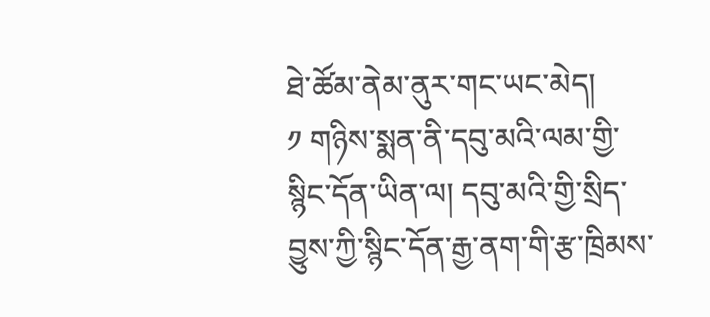ཐེ་ཚོམ་ནེམ་ནུར་གང་ཡང་མེད།
༡ གཉིས་སྨན་ནི་དབུ་མའི་ལམ་གྱི་སྙིང་དོན་ཡིན་ལ། དབུ་མའི་གྱི་སྲིད་བྱུས་ཀྱི་སྙིང་དོན་རྒྱ་ནག་གི་རྩ་ཁྲིམས་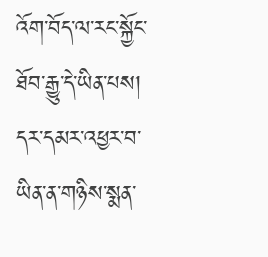འོག་བོད་ལ་རང་སྐྱོང་ཐོབ་རྒྱུ་དེ་ཡིན་པས། དར་དམར་འཕྱར་བ་ཡིན་ན་གཉིས་སྨན་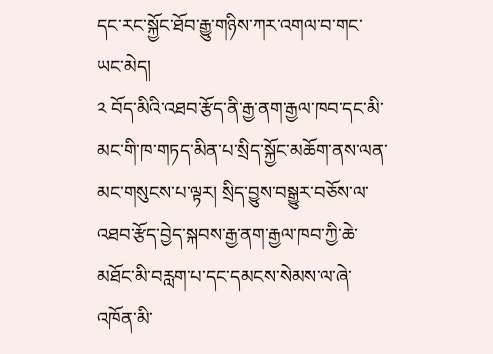དང་རང་སྐྱོང་ཐོབ་རྒྱུ་གཉིས་ཀར་འགལ་བ་གང་ཡང་མེད།
༢ བོད་མིའི་འཐབ་རྩོད་ནི་རྒྱ་ནག་རྒྱལ་ཁབ་དང་མི་མང་གི་ཁ་གཏད་མིན་པ་སྲིད་སྐྱོང་མཆོག་ནས་ལན་མང་གསུངས་པ་ལྟར། སྲིད་བྱུས་བསྒྱུར་བཅོས་ལ་འཐབ་རྩོད་བྱེད་སྐབས་རྒྱ་ནག་རྒྱལ་ཁབ་ཀྱི་ཆེ་མཐོང་མི་བརླག་པ་དང་དམངས་སེམས་ལ་ཞེ་འཁོན་མི་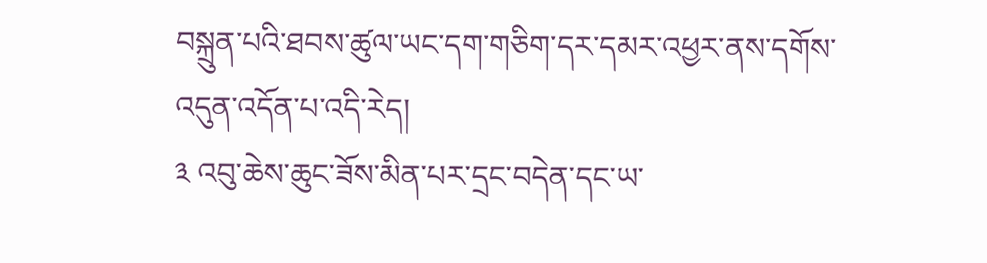བསྐྲུན་པའི་ཐབས་ཚུལ་ཡང་དག་གཅིག་དར་དམར་འཕྱར་ནས་དགོས་འདུན་འདོན་པ་འདི་རེད།
༣ འབུ་ཆེས་ཆུང་ཟོས་མིན་པར་དྲང་བདེན་དང་ཡ་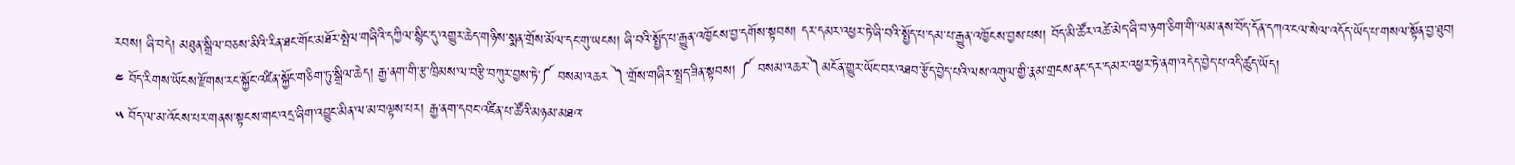རབས། ཞི་བདེ། མཐུན་སྒྲིལ་བཅས་མིའི་རིན་ཐང་གོང་མཐོར་སྤེལ་གཞིའི་དཀྱིལ་སྙིང་དུ་འགྱུར་ཆེད་གཉིས་སྨན་གྲོས་མོལ་དང་གུ་ཡངས། ཞི་བའི་སྤྱོད་པ་རྒྱུན་འཁྱོངས་བྱ་དགོས་སྟབས། དར་དམར་འཕྱར་ཏེ་ཞི་བའི་སྤྱོད་པ་དམ་པ་རྒྱུན་འཁྱོངས་བྱས་པས། བོད་མི་ཚོར་འཚེ་མེད་ཞི་བ་ཉག་ཅིག་གི་ལམ་ནས་བོད་དོན་དཀའ་ངལ་སེལ་འདོད་ཡོད་པ་གསལ་སྟོན་བྱ་ཐུབ།
༤ བོད་རིགས་ཡོངས་རྫོགས་རང་སྐྱོང་འཛིན་སྐྱོང་གཅིག་ཏུ་སྒྲིལ་ཆེད། རྒྱ་ནག་གི་རྩ་ཁྲིམས་ལ་བརྩི་བཀུར་བྱས་ཏེ་༼ བསམ་འཆར ༽་གྲོས་གཞིར་སྤྲད་ཟིན་སྟབས། ༼ བསམ་འཆར་༽མངོན་གྱུར་ཡོང་བར་འཐབ་རྩོད་བྱེད་པའི་ལས་འགུལ་གྱི་རྣམ་གྲངས་ནང་དར་དམར་འཕྱར་ཏེ་ནག་འདེད་བྱེད་པ་འདི་ཚུད་ཡོད།
༥ བོད་ལ་མ་འོངས་པར་གནས་སྟངས་གང་འདྲ་ཞིག་འབྱུང་མིན་ལ་མ་བལྟས་པར། རྒྱ་ནག་དབང་འཛིན་པ་ཚོའི་མཉམ་མཐའ་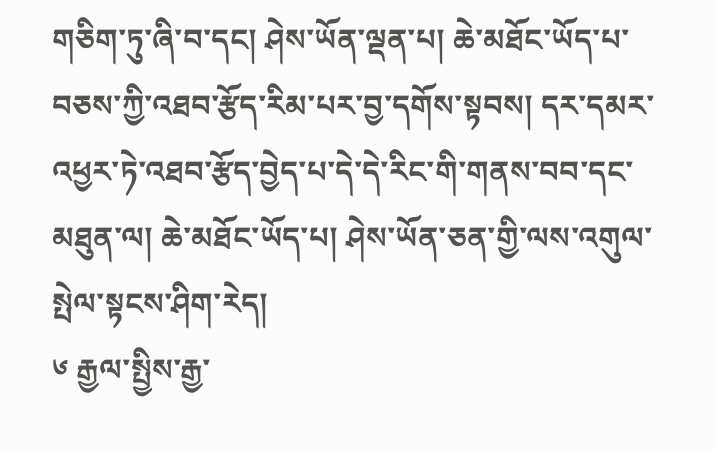གཅིག་ཏུ་ཞི་བ་དང། ཤེས་ཡོན་ལྡན་པ། ཆེ་མཐོང་ཡོད་པ་བཅས་ཀྱི་འཐབ་རྩོད་རིམ་པར་བྱ་དགོས་སྟབས། དར་དམར་འཕྱར་ཏེ་འཐབ་རྩོད་བྱེད་པ་དེ་དེ་རིང་གི་གནས་བབ་དང་མཐུན་ལ། ཆེ་མཐོང་ཡོད་པ། ཤེས་ཡོན་ཅན་གྱི་ལས་འགུལ་སྤེལ་སྟངས་ཤིག་རེད།
༦ རྒྱལ་སྤྱིས་རྒྱ་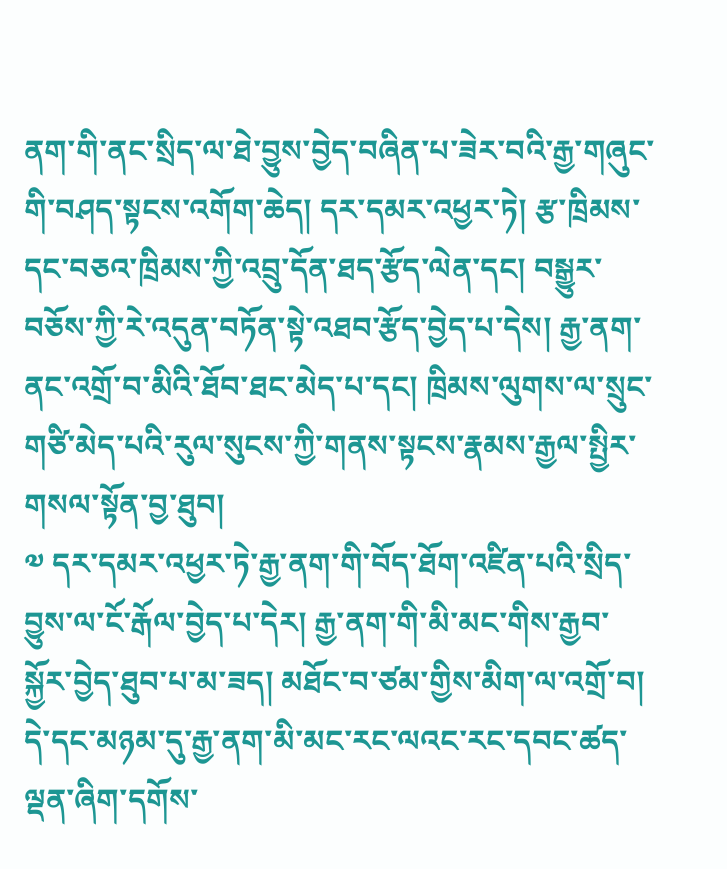ནག་གི་ནང་སྲིད་ལ་ཐེ་བྱུས་བྱེད་བཞིན་པ་ཟེར་བའི་རྒྱ་གཞུང་གི་བཤད་སྟངས་འགོག་ཆེད། དར་དམར་འཕྱར་ཏེ། རྩ་ཁྲིམས་དང་བཅའ་ཁྲིམས་ཀྱི་འབྲུ་དོན་ཐད་རྩོད་ལེན་དང། བསྒྱུར་བཅོས་ཀྱི་རེ་འདུན་བཏོན་སྟེ་འཐབ་རྩོད་བྱེད་པ་དེས། རྒྱ་ནག་ནང་འགྲོ་བ་མིའི་ཐོབ་ཐང་མེད་པ་དང། ཁྲིམས་ལུགས་ལ་སྲུང་གཙི་མེད་པའི་རུལ་སུངས་ཀྱི་གནས་སྟངས་རྣམས་རྒྱལ་སྤྱིར་གསལ་སྟོན་བྱ་ཐུབ།
༧ དར་དམར་འཕྱར་ཏེ་རྒྱ་ནག་གི་བོད་ཐོག་འཛིན་པའི་སྲིད་བྱུས་ལ་ངོ་རྒོལ་བྱེད་པ་དེར། རྒྱ་ནག་གི་མི་མང་གིས་རྒྱབ་སྐྱོར་བྱེད་ཐུབ་པ་མ་ཟད། མཐོང་བ་ཙམ་གྱིས་མིག་ལ་འགྲོ་བ། དེ་དང་མཉམ་དུ་རྒྱ་ནག་མི་མང་རང་ལའང་རང་དབང་ཚད་ལྡན་ཞིག་དགོས་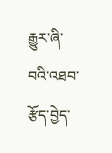རྒྱུར་ཞི་བའི་འཐབ་རྩོད་བྱེད་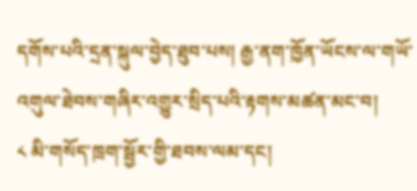དགོས་པའི་དྲན་སྐུལ་བྱེད་ཐུབ་པས། རྒྱ་ནག་ཁྱོན་ཡོངས་ལ་གཡོ་འགུལ་ཐེབས་གཞིར་འགྱུར་སྲིད་པའི་རྟགས་མཚན་མང་བ།
༨ མི་གསོད་ཁྲག་སྦྱོར་གྱི་ཐབས་ལམ་དང།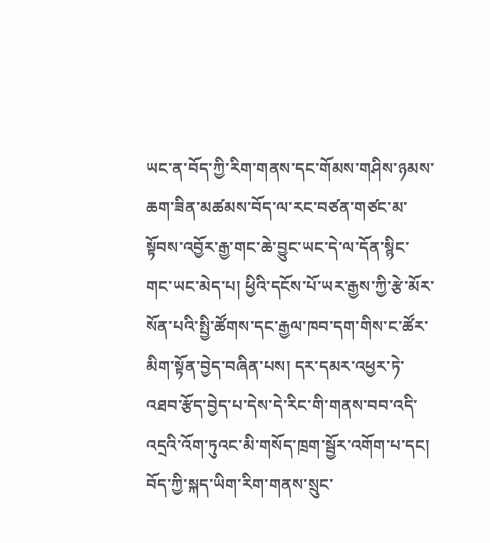ཡང་ན་བོད་ཀྱི་རིག་གནས་དང་གོམས་གཤིས་ཉམས་ཆག་ཟིན་མཚམས་བོད་ལ་རང་བཙན་གཙང་མ་སྟོབས་འབྱོར་རྒྱ་གང་ཆེ་བྱུང་ཡང་དེ་ལ་དོན་སྙིང་གང་ཡང་མེད་པ། ཕྱིའི་དངོས་པོ་ཡར་རྒྱས་ཀྱི་རྩེ་མོར་སོན་པའི་སྤྱི་ཚོགས་དང་རྒྱལ་ཁབ་དག་གིས་ང་ཚོར་མིག་སྟོན་བྱེད་བཞིན་པས། དར་དམར་འཕྱར་ཏེ་འཐབ་རྩོད་བྱེད་པ་དེས་དེ་རིང་གི་གནས་བབ་འདི་འདྲའི་འོག་ཏུའང་མི་གསོད་ཁྲག་སྦྱོར་འགོག་པ་དང། བོད་ཀྱི་སྐད་ཡིག་རིག་གནས་སྲུང་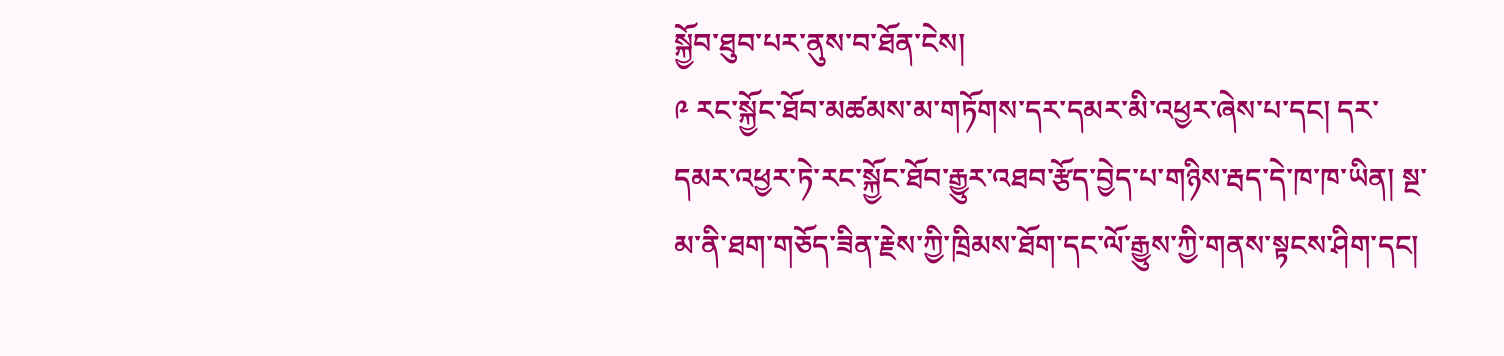སྐྱོབ་ཐུབ་པར་ནུས་བ་ཐོན་ངེས།
༩ རང་སྐྱོང་ཐོབ་མཚམས་མ་གཏོགས་དར་དམར་མི་འཕྱར་ཞེས་པ་དང། དར་དམར་འཕྱར་ཏེ་རང་སྐྱོང་ཐོབ་རྒྱུར་འཐབ་རྩོད་བྱེད་པ་གཉིས་རྦད་དེ་ཁ་ཁ་ཡིན། སྔ་མ་ནི་ཐག་གཅོད་ཟིན་རྗེས་ཀྱི་ཁྲིམས་ཐོག་དང་ལོ་རྒྱུས་ཀྱི་གནས་སྟངས་ཤིག་དང།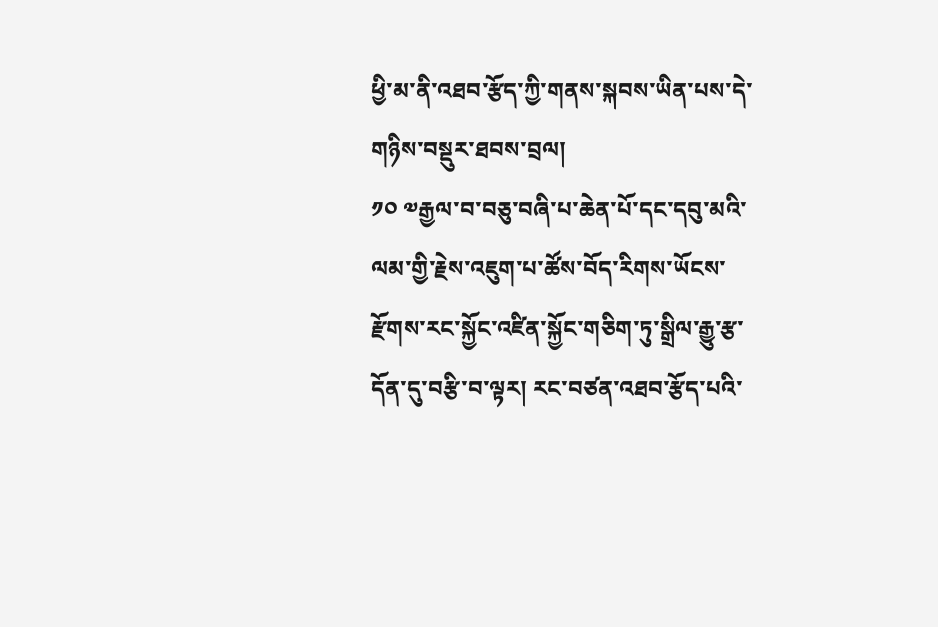ཕྱི་མ་ནི་འཐབ་རྩོད་ཀྱི་གནས་སྐབས་ཡིན་པས་དེ་གཉིས་བསྡུར་ཐབས་བྲལ།
༡༠ ༧རྒྱལ་བ་བཅུ་བཞི་པ་ཆེན་པོ་དང་དབུ་མའི་ལམ་གྱི་རྗེས་འཇུག་པ་ཚོས་བོད་རིགས་ཡོངས་རྫོགས་རང་སྐྱོང་འཛིན་སྐྱོང་གཅིག་ཏུ་སྒྲིལ་རྒྱུ་རྩ་དོན་དུ་བརྩི་བ་ལྟར། རང་བཙན་འཐབ་རྩོད་པའི་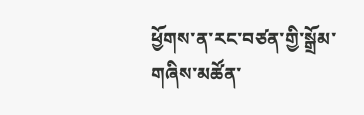ཕྱོགས་ན་རང་བཙན་གྱི་སྒྲོམ་གཞིས་མཚོན་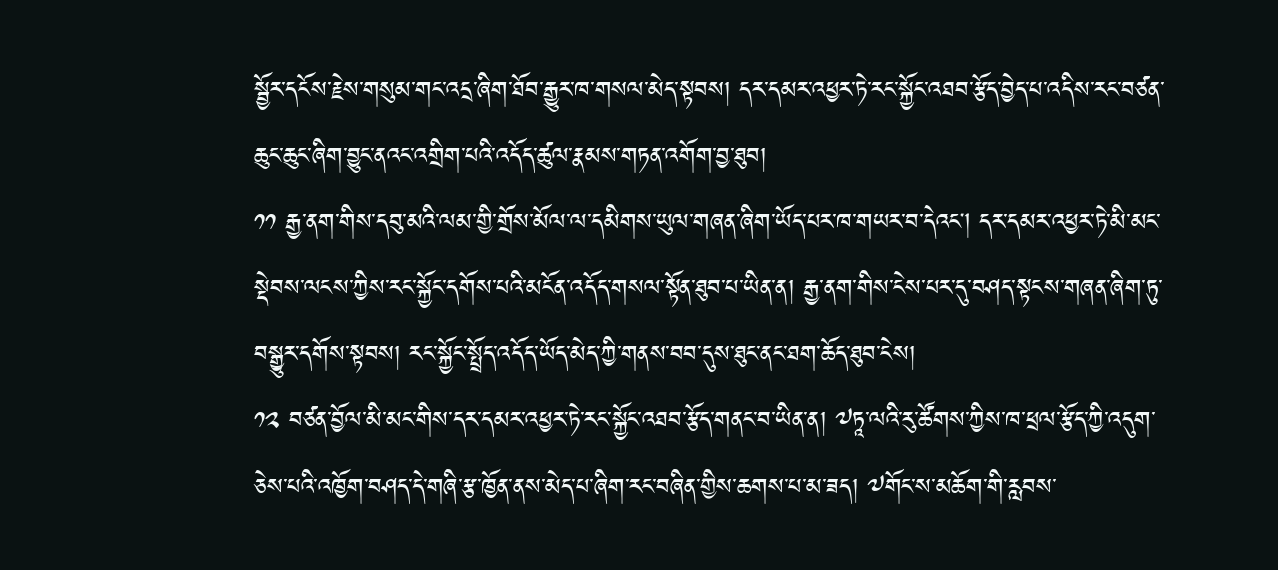སྦྱོར་དངོས་རྗེས་གསུམ་གང་འདྲ་ཞིག་ཐོབ་རྒྱུར་ཁ་གསལ་མེད་སྟབས། དར་དམར་འཕྱར་ཏེ་རང་སྐྱོང་འཐབ་རྩོད་བྱེད་པ་འདིས་རང་བཙན་ཆུང་ཆུང་ཞིག་བྱུང་ནའང་འགྲིག་པའི་འདོད་ཚུལ་རྣམས་གཏན་འགོག་བྱ་ཐུབ།
༡༡ རྒྱ་ནག་གིས་དབུ་མའི་ལམ་གྱི་གྲོས་མོལ་ལ་དམིགས་ཡུལ་གཞན་ཞིག་ཡོད་པར་ཁ་གཡར་བ་དེའང། དར་དམར་འཕྱར་ཏེ་མི་མང་སྡེབས་ལངས་ཀྱིས་རང་སྐྱོང་དགོས་པའི་མངོན་འདོད་གསལ་སྟོན་ཐུབ་པ་ཡིན་ན། རྒྱ་ནག་གིས་ངེས་པར་དུ་བཤད་སྟངས་གཞན་ཞིག་ཏུ་བསྒྱུར་དགོས་སྟབས། རང་སྐྱོང་སྤྲོད་འདོད་ཡོད་མེད་ཀྱི་གནས་བབ་དུས་ཐུང་ནང་ཐག་ཆོད་ཐུབ་ངེས།
༡༢ བཙན་བྱོལ་མི་མང་གིས་དར་དམར་འཕྱར་ཏེ་རང་སྐྱོང་འཐབ་རྩོད་གནང་བ་ཡིན་ན། ༧ཏཱ་ལའི་རུ་ཚོགས་ཀྱིས་ཁ་ཕྲལ་རྩོད་ཀྱི་འདུག་ཅེས་པའི་འཁྱོག་བཤད་དེ་གཞི་རྩ་ཁྱོན་ནས་མེད་པ་ཞིག་རང་བཞིན་གྱིས་ཆགས་པ་མ་ཟད། ༧གོང་ས་མཆོག་གི་རླབས་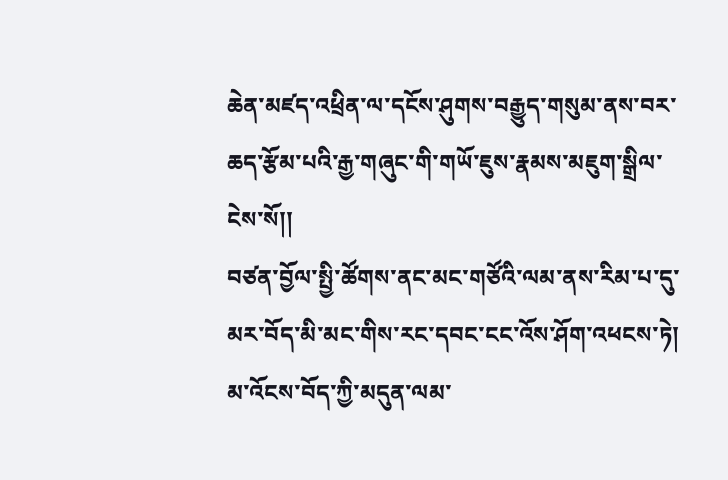ཆེན་མཛད་འཕྲིན་ལ་དངོས་ཤུགས་བརྒྱུད་གསུམ་ནས་བར་ཆད་རྩོམ་པའི་རྒྱ་གཞུང་གི་གཡོ་ཇུས་རྣམས་མཇུག་སྒྲིལ་ངེས་སོ།།
བཙན་བྱོལ་སྤྱི་ཚོགས་ནང་མང་གཙོའི་ལམ་ནས་རིམ་པ་དུ་མར་བོད་མི་མང་གིས་རང་དབང་ངང་འོས་ཤོག་འཕངས་ཏེ། མ་འོངས་བོད་ཀྱི་མདུན་ལམ་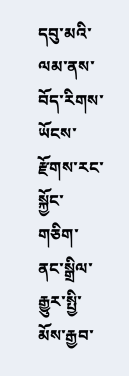དབུ་མའི་ལམ་ནས་བོད་རིགས་ཡོངས་རྫོགས་རང་སྐྱོང་གཅིག་ནང་སྒྲིལ་རྒྱུར་སྤྱི་མོས་རྒྱབ་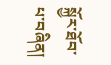སྐྱོར་ཐོབ་པ་བཞིན།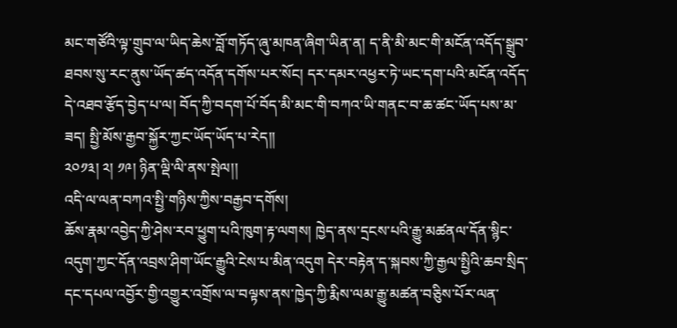མང་གཙོའི་ལྟ་གྲུབ་ལ་ཡིད་ཆེས་བློ་གཏོད་ཞུ་མཁན་ཞིག་ཡིན་ན། ད་ནི་མི་མང་གི་མངོན་འདོད་སྒྲུབ་ཐབས་སུ་རང་ནུས་ཡོད་ཚད་འདོན་དགོས་པར་སོང། དར་དམར་འཕྱར་ཏེ་ཡང་དག་པའི་མངོན་འདོད་དེ་འཐབ་རྩོད་བྱེད་པ་ལ། བོད་ཀྱི་བདག་པོ་བོད་མི་མང་གི་བཀའ་ཡི་གནང་བ་ཆ་ཚང་ཡོད་པས་མ་ཟད། སྤྱི་མོས་རྒྱབ་སྐྱོར་ཀྱང་ཡོད་ཡོད་པ་རེད།།
༢༠༡༣། ༢། ༡༩། ཉིན་ལྡི་ལི་ནས་སྤེལ།།
འདི་ལ་ལན་བཀའ་སྤྱི་གཉིས་ཀྱིས་བརྒྱབ་དགོས།
ཆོས་རྣམ་འབྱེད་ཀྱི་ཤེས་རབ་ཕྱུག་པའི་ཁུག་རྟ་ལགས། ཁྱེད་ནས་དྲངས་པའི་རྒྱུ་མཚནལ་དོན་སྙིང་འདུག་ཀྱང་དོན་འབྲས་ཤིག་ཡོང་རྒྱུའི་ངེས་པ་མིན་འདུག དེར་བརྟེན་ད་སྐབས་ཀྱི་རྒྱལ་སྤྱིའི་ཆབ་སྲིད་དང་དཔལ་འབྱོར་གྱི་འགྱུར་འགྲོས་ལ་བལྟས་ནས་ཁྱེད་ཀྱི་རྨིས་ལམ་རྒྱུ་མཚན་བཅིུས་པོར་ལན་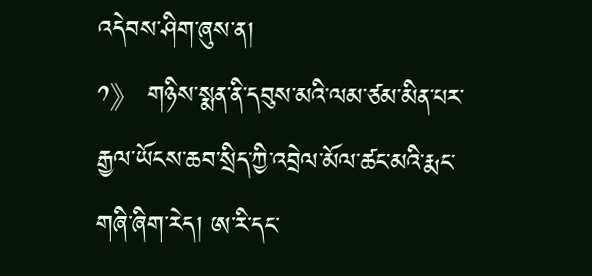འདེབས་ཤིག་ཞུས་ན།
༡》 གཉིས་སྨན་ནི་དབུས་མའི་ལམ་ཙམ་མིན་པར་རྒྱལ་ཡོངས་ཆབ་སྲིད་ཀྱི་འབྲེལ་མོལ་ཚང་མའི་རྨང་གཞི་ཞིག་རེད། ཨ་རི་དང་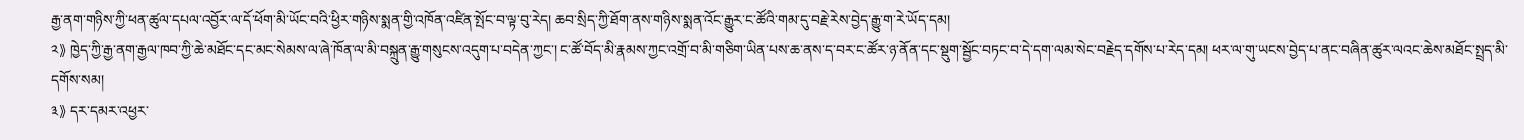རྒྱ་ནག་གཉིས་ཀྱི་ཕན་ཚུལ་དཔལ་འབྱོར་ལ་དོ་ཕོག་མི་ཡོང་བའི་ཕྱིར་གཉིས་སྨན་གྱི་འཁོན་འཛིན་སྤོང་བ་ལྟ་བུ་རེད། ཆབ་སྲིད་ཀྱི་ཐོག་ནས་གཉིས་སྨན་འོང་རྒྱུར་ང་ཚོའི་གམ་དུ་བརྗེ་རེས་བྱེད་རྒྱུ་ག་རེ་ཡོད་དམ།
༢》 ཁྱེད་ཀྱི་རྒྱ་ནག་རྒྱལ་ཁབ་ཀྱི་ཆེ་མཐོང་དང་མང་སེམས་ལ་ཞེ་ཁོན་ལ་མི་བསྐྲུན་རྒྱུ་གསུངས་འདུག་པ་བདེན་ཀྱང་། ང་ཚོ་བོད་མི་རྣམས་ཀྱང་འགྲོ་བ་མི་གཅིག་ཡིན་པས་ཆ་ནས་ད་བར་ང་ཚོར་ཉ་ནོན་དང་སྡུག་སྦྱོང་བཏང་བ་དེ་དག་ལམ་སེང་བརྗེད་དགོས་པ་རེད་དམ། ཕར་ལ་གུ་ཡངས་བྱེད་པ་ནང་བཞིན་ཚུར་ལའང་ཆེས་མཐོང་སྤྲད་མི་དགོས་སམ།
༣》 དར་དམར་འཕྱར་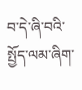བ་དེ་ཞི་བའི་སྤྱོད་ལམ་ཞིག་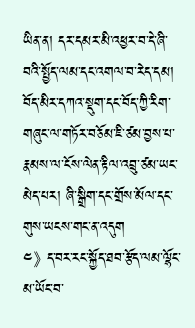ཡིན་ན། དར་དམར་མི་འཕྱར་བ་དེ་ཞི་བའི་སྤྱོད་ལམ་དང་འགལ་བ་རེད་དམ། བོད་མིར་དཀའ་སྡུག་དང་བོད་ཀྱི་རིག་གཞུང་ལ་གཏོར་བཅོམ་ཇི་ཙམ་བྱས་པ་རྣམས་ལ་ངོས་ལེན་རྟིལ་འབྲུ་ཙམ་ཡང་མེད་པར། ཞི་སྒྲིག་དང་གྲོས་མོལ་དང་གུས་ཡངས་གང་ན་འདུག
༤》 ད་བར་རང་སྐྱོད་ཐབ་རྩོད་ལམ་ལྷོང་མ་ཡོང་བ་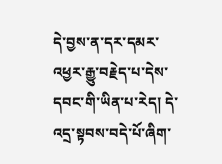དེ་བྱས་ན་དར་དམར་འཕྱར་རྒྱུ་བརྗེད་པ་དེས་དབང་གི་ཡིན་པ་རེད། དེ་འདྲ་སྟབས་བདེ་པོ་ཞིག་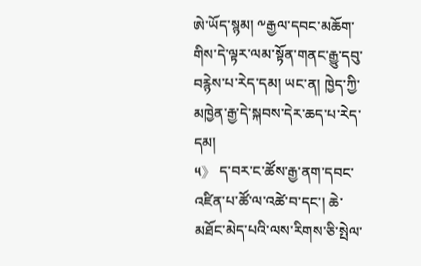ཨེ་ཡོད་སྙམ། ༸རྒྱལ་དབང་མཆོག་གིས་དེ་ལྟར་ལམ་སྟོན་གནང་རྒྱུ་དབུ་བརྙེས་པ་རེད་དམ། ཡང་ན། ཁྱེད་ཀྱི་མཁྱེན་རྒྱ་དེ་སྐབས་དེར་ཆད་པ་རེད་དམ།
༥》 ད་བར་ང་ཚོས་རྒྱ་ནག་དབང་འཛིན་པ་ཚོ་ལ་འཚེ་བ་དང་། ཆེ་མཐོང་མེད་པའི་ལས་རིགས་ཅི་སྤེལ་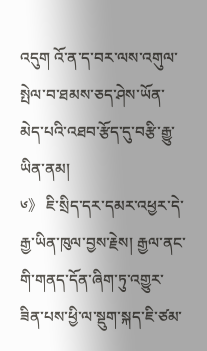འདུག འོ་ན་ད་བར་ལས་འགུལ་སྤེལ་བ་ཐམས་ཅད་ཤེས་ཡོན་མེད་པའི་འཐབ་རྩོད་དུ་བརྩི་རྒྱུ་ཡིན་ནམ།
༦》 ཇི་སྲིད་དར་དམར་འཕྱར་དེ་རྒྱ་ཡིན་ཁུལ་བྱས་རྗེས། རྒྱལ་ནང་གི་གནད་དོན་ཞིག་ཏུ་འགྱུར་ཟིན་པས་ཕྱི་ལ་སྡུག་སྐད་ཇི་ཙམ་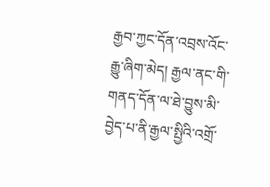རྒྱབ་ཀྱང་དོན་འབྲས་འོང་རྒྱུ་ཞིག་མེད། རྒྱལ་ནང་གི་གནད་དོན་ལ་ཐེ་བྱུས་མི་བྱེད་པ་ནི་རྒྱལ་སྤྱིའི་འགྲོ་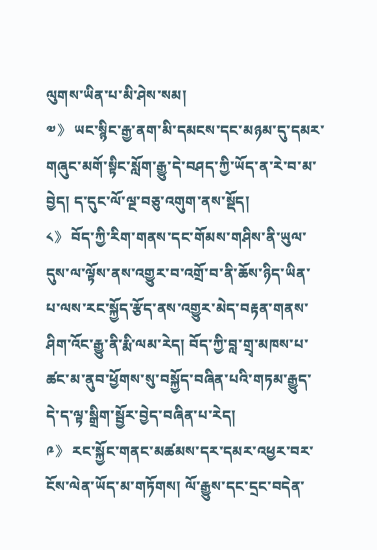ལུགས་ཡིན་པ་མི་ཤེས་སམ།
༧》 ཡང་སྙིང་རྒྱ་ནག་མི་དམངས་དང་མཉམ་དུ་དམར་གཞུང་མགོ་སྟིང་སློག་རྒྱུ་དེ་བཤད་ཀྱི་ཡོད་ན་རེ་བ་མ་བྱེད། ད་དུང་ལོ་ལྔ་བཅུ་འགུག་ནས་སྡོད།
༨》 བོད་ཀྱི་རིག་གནས་དང་གོམས་གཤིས་ནི་ཡུལ་དུས་ལ་ལྟོས་ནས་འགྱུར་བ་འགྲོ་བ་ནི་ཆོས་ཉིད་ཡིན་པ་ལས་རང་སྐྱོད་རྩོད་ནས་འགྱུར་མེད་བརྟན་གནས་ཤིག་འོང་རྒྱུ་ནི་རྨི་ལམ་རེད། བོད་ཀྱི་བླ་གྲྭ་མཁས་པ་ཚང་མ་ནུབ་ཕྱོགས་སུ་བསྐྱོད་བཞིན་པའི་གཏམ་རྒྱུད་དེ་ད་ལྟ་སྒྲིག་སྦྱོར་བྱེད་བཞིན་པ་རེད།
༩》 རང་སྐྱོང་གནང་མཚམས་དར་དམར་འཕྱར་བར་ངོས་ལེན་ཡོད་མ་གཏོགས། ལོ་རྒྱུས་དང་དྲང་བདེན་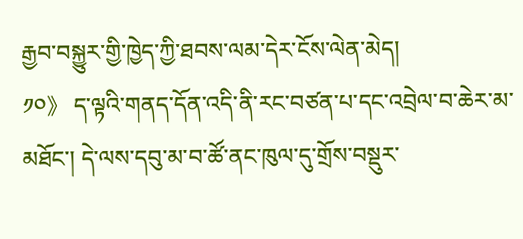རྒྱབ་བསྐྱུར་གྱི་ཁྱེད་ཀྱི་ཐབས་ལམ་དེར་ངོས་ལེན་མེད།
༡༠》 ད་ལྟའི་གནད་དོན་འདི་ནི་རང་བཙན་པ་དང་འབྲེལ་བ་ཆེར་མ་མཐོང་། དེ་ལས་དབུ་མ་བ་ཚོ་ནང་ཁུལ་དུ་གྲོས་བསྡུར་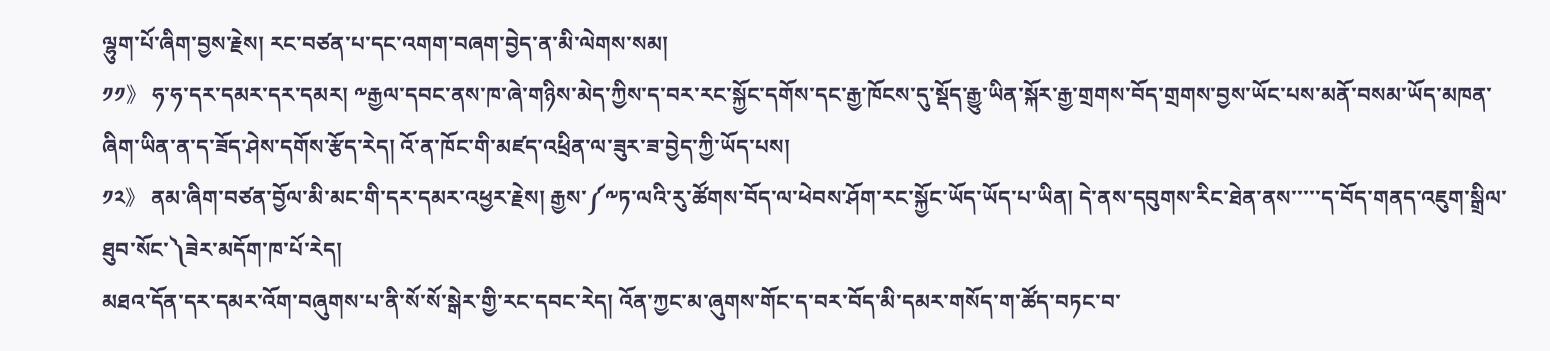ལྷུག་པོ་ཞིག་བྱས་རྗེས། རང་བཙན་པ་དང་འགག་བཞག་བྱེད་ན་མི་ལེགས་སམ།
༡༡》 ཧ་ཧ་དར་དམར་དར་དམར། ༸རྒྱལ་དབང་ནས་ཁ་ཞེ་གཉིས་མེད་ཀྱིས་ད་བར་རང་སྐྱོང་དགོས་དང་རྒྱ་ཁོངས་དུ་སྡོད་རྒྱུ་ཡིན་སྐོར་རྒྱ་གྲགས་བོད་གྲགས་བྱས་ཡོང་པས་མནོ་བསམ་ཡོད་མཁན་ཞིག་ཡིན་ན་ད་ཟོད་ཤེས་དགོས་རྩོད་རེད། འོ་ན་ཁོང་གི་མཛད་འཕྲིན་ལ་ཟུར་ཟ་བྱེད་ཀྱི་ཡོད་པས།
༡༢》 ནམ་ཞིག་བཙན་བྱོལ་མི་མང་གི་དར་དམར་འཕྱར་རྗེས། རྒྱས་༼༸ཏ་ལའི་རུ་ཚོགས་བོད་ལ་ཕེབས་ཤོག་རང་སྐྱོང་ཡོད་ཡོད་པ་ཡིན། དེ་ནས་དབུགས་རིང་ཐེན་ནས་་་་་ད་བོད་གནད་འཇུག་སྒྲིལ་ཐུབ་སོང་༽ཟེར་མདོག་ཁ་པོ་རེད།
མཐའ་དོན་དར་དམར་འོག་བཞུགས་པ་ནི་སོ་སོ་སྒེར་གྱི་རང་དབང་རེད། འོན་ཀྱང་མ་ཞུགས་གོང་ད་བར་བོད་མི་དམར་གསོད་ག་ཚོད་བཏང་བ་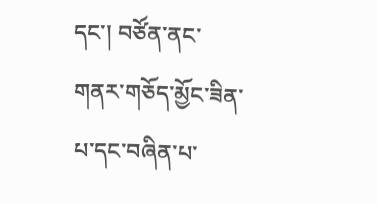དང་། བཙོན་ནང་གནར་གཅོད་མྱོང་ཟིན་པ་དང་བཞིན་པ་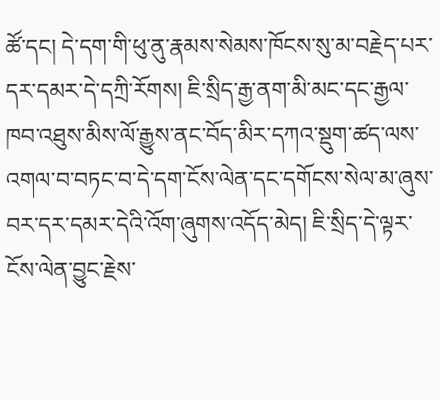ཚོ་དང། དེ་དག་གི་ཕུ་ནུ་རྣམས་སེམས་ཁོངས་སུ་མ་བརྗེད་པར་དར་དམར་དེ་དཀྲི་རོགས། ཇི་སྲིད་རྒྱ་ནག་མི་མང་དང་རྒྱལ་ཁབ་འཐུས་མིས་ལོ་རྒྱུས་ནང་བོད་མིར་དཀའ་སྡུག་ཚད་ལས་འགལ་བ་བཏང་བ་དེ་དག་ངོས་ལེན་དང་དགོངས་སེལ་མ་ཞུས་བར་དར་དམར་དེའི་འོག་ཞུགས་འདོད་མེད། ཇི་སྲིད་དེ་ལྟར་ངོས་ལེན་བྱུང་རྗེས་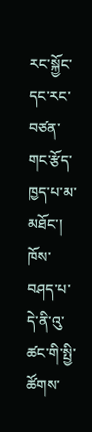རང་སྐྱོང་དང་རང་བཙན་གང་རྩོད་ཁྱད་པ་མ་མཐོང་།
ཁོས་བཤད་པ་དེ་ནི་འུ་ཚང་གི་སྤྱི་ཚོགས་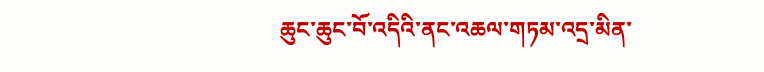ཆུང་ཆུང་བོ་འདིའི་ནང་འཆལ་གཏམ་འདྲ་མིན་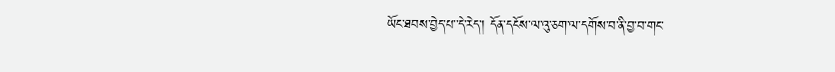ཡོང་ཐབས་བྱེད་པ་་དེ་རེད་། དོན་དངོས་ལ་འུ་ཅག་ལ་དགོས་བ་ནི་བྱ་བ་གང་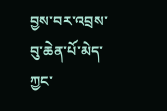བྱས་བར་འབྲས་བུ་ཆེན་པོ་མེད་ཀྱང་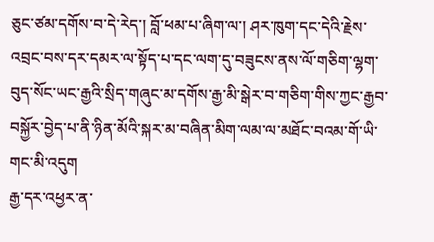ཅུང་ཙམ་དགོས་བ་དེ་རེད་། བློ་ཕམ་པ་ཞིག་ལ་། ཤར་ཁུག་དང་དེའི་རྗེས་འབྲང་བས་དར་དམར་ལ་སྟོད་པ་དང་ལག་དུ་བཟུངས་ནས་ལོ་གཅིག་ལྷག་བུད་སོང་ཡང་རྒྱའི་སྲིད་གཞུང་མ་དགོས་རྒྱ་མི་སྒེར་བ་གཅིག་གིས་ཀྱང་རྒྱབ་བསྐྱོར་བྱེད་པ་ནི་ཉིན་མོའི་སྐར་མ་བཞིན་མིག་ལམ་ལ་མཐོང་བའམ་གོ་ཡི་གང་མི་འདུག
རྒྱ་དར་འཕྱར་ན་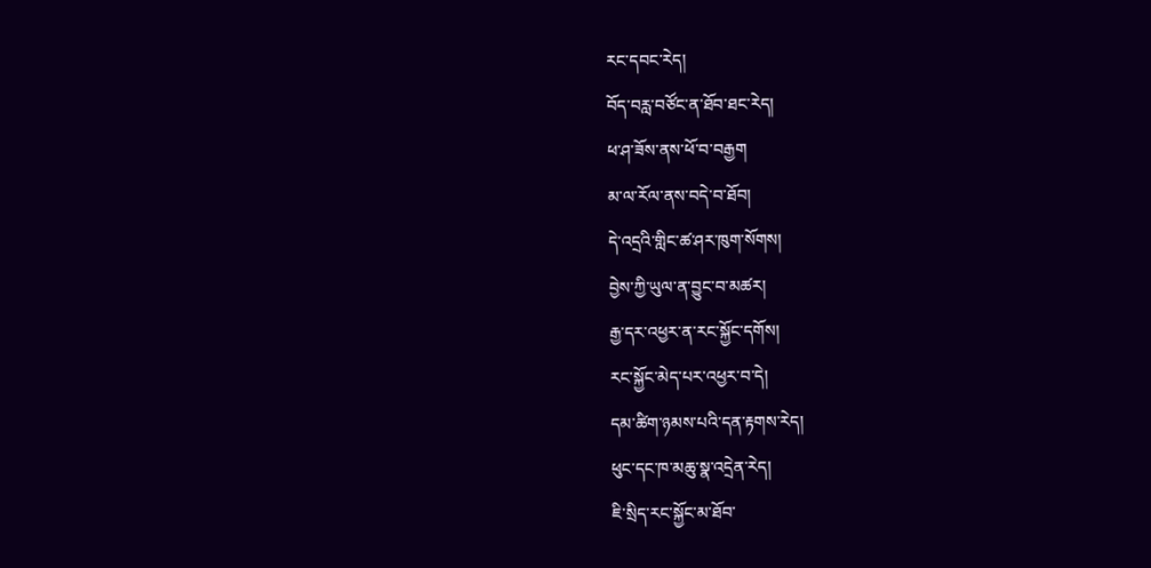རང་དབང་རེད།
བོད་བརླ་བཙོང་ན་ཐོབ་ཐང་རེད།
ཕ་ཤ་ཟོས་ནས་ཕོ་བ་བརྒྱག
མ་ལ་རོལ་ནས་བདེ་བ་ཐོབ།
དེ་འདྲའི་གླིང་ཚ་ཤར་ཁུག་སོགས།
བྱེས་ཀྱི་ཡུལ་ན་བྱུང་བ་མཚར།
རྒྱ་དར་འཕྱར་ན་རང་སྐྱོང་དགོས།
རང་སྐྱོང་མེད་པར་འཕྱར་བ་དེ།
དམ་ཚིག་ཉམས་པའི་དན་རྟགས་རེད།
ཕུང་དང་ཁ་མཆུ་སྣ་འདྲེན་རེད།
ཇི་སྲིད་རང་སྐྱོང་མ་ཐོབ་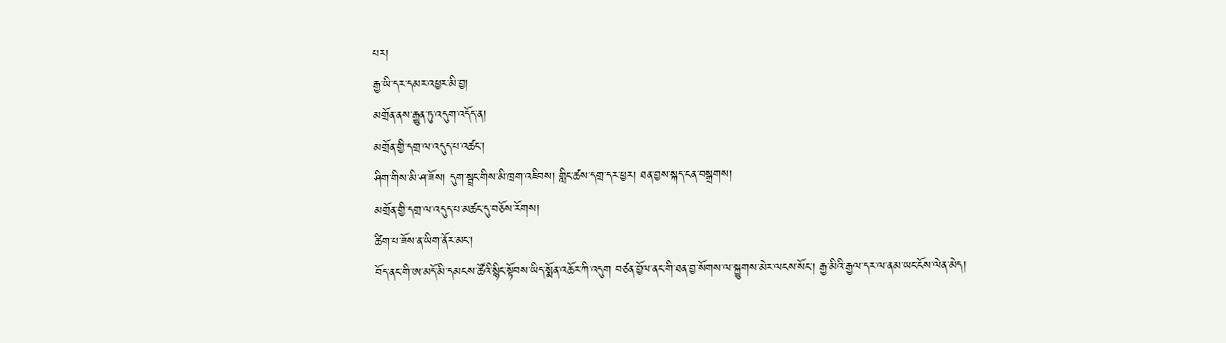པར།
རྒྱ་ཡི་དར་དམར་འཕྱར་མི་བྱ།
མགྲོན་ནས་རྒྱུན་ཏུ་འདུག་འདོད་ན།
མགྲོན་གྱི་དགྲ་ལ་འདུད་པ་འཚང་།
ཤིག་གིས་མི་ཤ་ཟོས། དུག་སྦྲང་གིས་མི་ཁྲག་འཇིབས། གླིང་ཚས་དགྲ་དར་ཕྱར། ཐན་བྱས་སྐད་ངན་བསྒྲགས།
མགྲོན་གྱི་དགྲ་ལ་འདུད་པ་མཚང་དུ་བཅོས་རོགས།
ཚིག་པ་ཟོས་ན་ཡིག་ནོར་མང་།
བོད་ནང་གི་ཨ་མདོ་མི་དམངས་ཚོའི་སྙིང་སྟོབས་ཡིད་སྨོན་འཆོར་ཀི་འདུག བཙན་བྱོལ་ནང་གི་ཐན་བྱ་སོགས་ལ་སྐྱུགས་མེར་ལངས་སོང་། རྒྱ་མིའི་རྒྱལ་དར་ལ་ནམ་ཡང་ངོས་ལེན་མེད།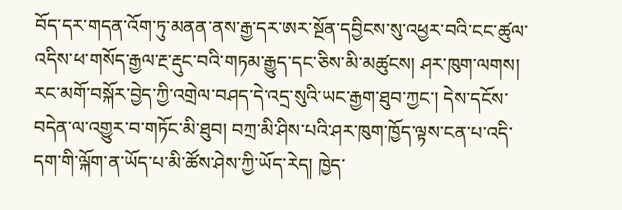བོད་དར་གདན་འོག་ཏུ་མནན་ནས་རྒྱ་དར་ཨར་སྔོན་དབྱིངས་སུ་འཕྱར་བའི་ངང་ཚུལ་འདིས་ཕ་གསོད་རྒྱལ་རྔ་རྡུང་བའི་གཏམ་རྒྱུད་དང་ཅིས་མི་མཚུངས། ཤར་ཁུག་ལགས།
རང་མགོ་བསྐོར་བྱེད་ཀྱི་འགྲེལ་བཤད་དེ་འདྲ་སུའི་ཡང་རྒྱག་ཐུབ་ཀྱང་། དེས་དངོས་བདེན་ལ་འགྱུར་བ་གཏོང་མི་ཐུབ། བཀྲ་མི་ཤིས་པའི་ཤར་ཁུག་ཁྱོད་ལྟས་ངན་པ་འདི་དག་གི་ལྐོག་ན་ཡོད་པ་མི་ཚོས་ཤེས་ཀྱི་ཡོད་རེད། ཁྱེད་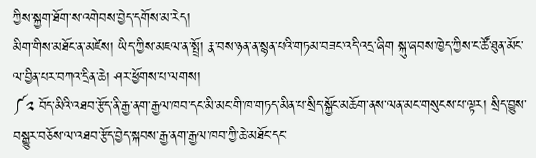ཀྱིས་སྐྱག་ཐོག་ས་འགེབས་བྱེད་དགོས་མ་རེད།
མིག་གིས་མཐོང་ན་མཛེས། ཡིད་ཀྱིས་མཇལ་ན་སྤྲོ། རྣ་བས་ཉན་ན་སྙན་པའི་གཏམ་བཟང་འདི་འདྲ་ཞིག སྐུ་ཞབས་ཁྱེད་ཀྱིས་ང་ཚོ་ཐུན་མོང་ལ་བྱིན་པར་བཀའ་དྲིན་ཆེ། ཤར་ཕྱོགས་པ་ལགས།
༼༢ བོད་མིའི་འཐབ་རྩོད་ནི་རྒྱ་ནག་རྒྱལ་ཁབ་དང་མི་མང་གི་ཁ་གཏད་མིན་པ་སྲིད་སྐྱོང་མཆོག་ནས་ལན་མང་གསུངས་པ་ལྟར། སྲིད་བྱུས་བསྒྱུར་བཅོས་ལ་འཐབ་རྩོད་བྱེད་སྐབས་རྒྱ་ནག་རྒྱལ་ཁབ་ཀྱི་ཆེ་མཐོང་དང་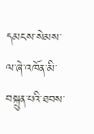དམངས་སེམས་ལ་ཞེ་འཁོན་མི་བསྐྲུན་པའི་ཐབས་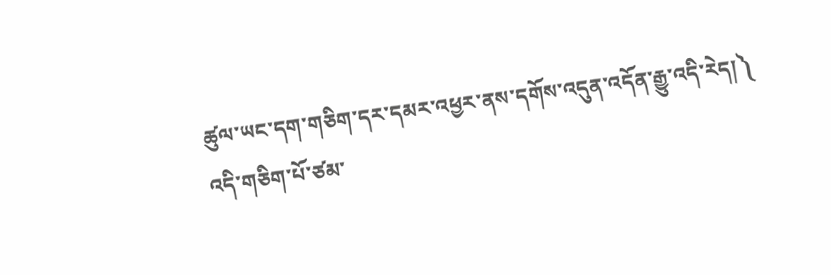ཚུལ་ཡང་དག་གཅིག་དར་དམར་འཕྱར་ནས་དགོས་འདུན་འདོན་རྒྱུ་འདི་རེད།༽
འདི་གཅིག་པོ་ཙམ་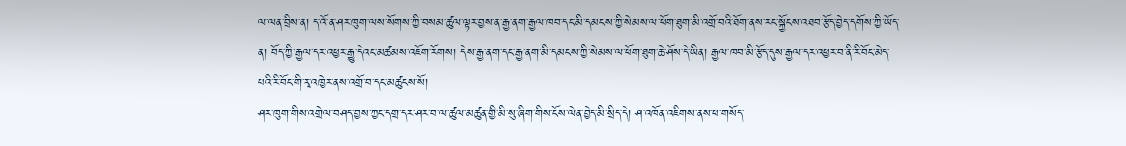ལ་ལན་བྲིས་ན། ད་འོ་ན་ཤར་ཁུག་ལས་སོགས་ཀྱི་བསམ་ཚུལ་ལྟར་བྱས་ན་རྒྱ་ནག་རྒྱལ་ཁབ་དང་མི་དམངས་ཀྱི་སེམས་ལ་ཕོག་ཐུག་མི་འགྲོ་བའི་ཐོག་ནས་རང་སྐྱོངས་འཐབ་རྩོད་བྱེད་དགོས་ཀྱི་ཡོད་ན། བོད་ཀྱི་རྒྱལ་དར་འཕྱར་རྒྱུ་དེའང་མཚམས་འཇོག་རོགས། དེས་རྒྱ་ནག་དང་རྒྱ་ནག་མི་དམངས་ཀྱི་སེམས་ལ་ཕོག་ཐུག་ཆེ་ཤོས་དེ་ཡིན། རྒྱལ་ཁབ་མི་རྩོད་དུས་རྒྱལ་དར་འཕྱར་བ་ནི་རི་བོང་མེད་པའི་རི་བོང་གི་རྭ་འཁྱེར་ནས་འགྲོ་བ་དང་མཚུངས་སོ།
ཤར་ཁུག་གིས་འགྲེལ་བཤད་བྱས་ཀྱང་དགྲ་དར་ཤར་བ་ལ་ཚུལ་མཚུན་གྱི་མི་སུ་ཞིག་གིས་ངོས་ལེན་བྱེད་མི་སྲིད་དེ། ཤ་འཁོན་འཇིགས་ནས་ཕ་གསོད་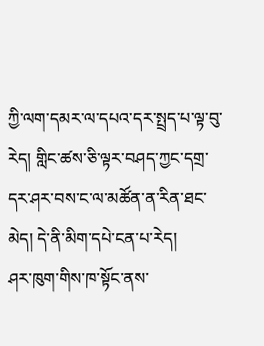ཀྱི་ལག་དམར་ལ་དཔའ་དར་སྤྲད་པ་ལྟ་བུ་རེད། གླིང་ཚས་ཅི་ལྟར་བཤད་ཀྱང་དགྲ་དར་ཤར་བས་ང་ལ་མཚོན་ན་རིན་ཐང་མེད། དེ་ནི་མིག་དཔེ་ངན་པ་རེད།
ཤར་ཁུག་གིས་ཁ་སྟོང་ནས་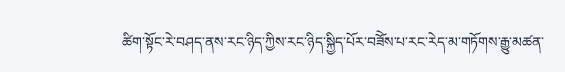ཚིག་སྟོང་རེ་བཤད་ནས་རང་ཉིད་ཀྱིས་རང་ཉིད་སྐྱིད་པོར་བཟོེས་པ་རང་རེད་མ་གཏོགས་རྒྱུ་མཚན་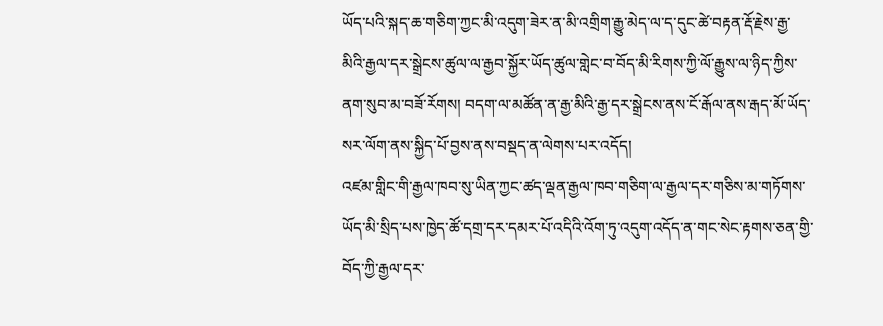ཡོད་པའི་སྐད་ཆ་གཅིག་ཀྱང་མི་འདུག་ཟེར་ན་མི་འགྲིག་རྒྱུ་མེད་ལ་ད་དུང་ཚེ་བརྟན་རྡོ་རྗེས་རྒྱ་མིའི་རྒྱལ་དར་སྒྲེངས་ཚུལ་ལ་རྒྱབ་སྐྱོར་ཡོད་ཚུལ་གླེང་བ་བོད་མི་རིགས་ཀྱི་ལོ་རྒྱུས་ལ་ཉིད་ཀྱིས་ནག་སུབ་མ་བཟོ་རོགས། བདག་ལ་མཚོན་ན་རྒྱ་མིའི་རྒྱ་དར་སྒྲེངས་ནས་ངོ་རྒོལ་ནས་རྒད་མོ་ཡོད་སར་ལོག་ནས་སྐྱིད་པོ་བྱས་ནས་བསྡད་ན་ལེགས་པར་འདོད།
འཛམ་གླིང་གི་རྒྱལ་ཁབ་སུ་ཡིན་ཀྱང་ཚད་ལྡན་རྒྱལ་ཁབ་གཅིག་ལ་རྒྱལ་དར་གཅིས་མ་གཏོགས་ཡོད་མི་སྲིད་པས་ཁྱེད་ཚོ་དགྲ་དར་དམར་པོ་འདིའི་འོག་ཏུ་འདུག་འདོད་ན་གང་སེང་རྟགས་ཅན་གྱི་བོད་ཀྱི་རྒྱལ་དར་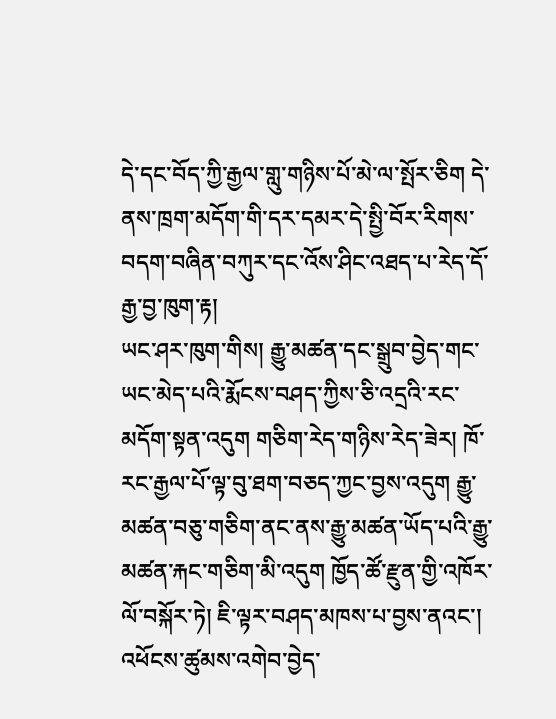དེ་དང་བོད་ཀྱི་རྒྱལ་གླུ་གཉིས་པོ་མེ་ལ་སྤོར་ཅིག དེ་ནས་ཁྲག་མདོག་གི་དར་དམར་དེ་སྤྱི་བོར་རིགས་བདག་བཞིན་བཀུར་དང་འོས་ཤིང་འཐད་པ་རེད་དོ་རྒྱ་བྱ་ཁུག་རྟ།
ཡང་ཤར་ཁུག་གིས། རྒྱུ་མཚན་དང་སྒྲུབ་བྱེད་གང་ཡང་མེད་པའི་རྨོངས་བཤད་ཀྱིས་ཅི་འདྲའི་རང་མདོག་སྟན་འདུག གཅིག་རེད་གཉིས་རེད་ཟེར། ཁོ་རང་རྒྱལ་པོ་ལྟ་བུ་ཐག་བཅད་ཀྱང་བྱས་འདུག རྒྱུ་མཚན་བཅུ་གཅིག་ནང་ནས་རྒྱུ་མཚན་ཡོད་པའི་རྒྱུ་མཚན་རྐང་གཅིག་མི་འདུག ཁྱོད་ཚོ་རྫུན་གྱི་འཁོར་ལོ་བསྐོར་ཏེ། ཇི་ལྟར་བཤད་མཁས་པ་བྱས་ནའང་། འཕོངས་ཚུམས་འགེབ་བྱེད་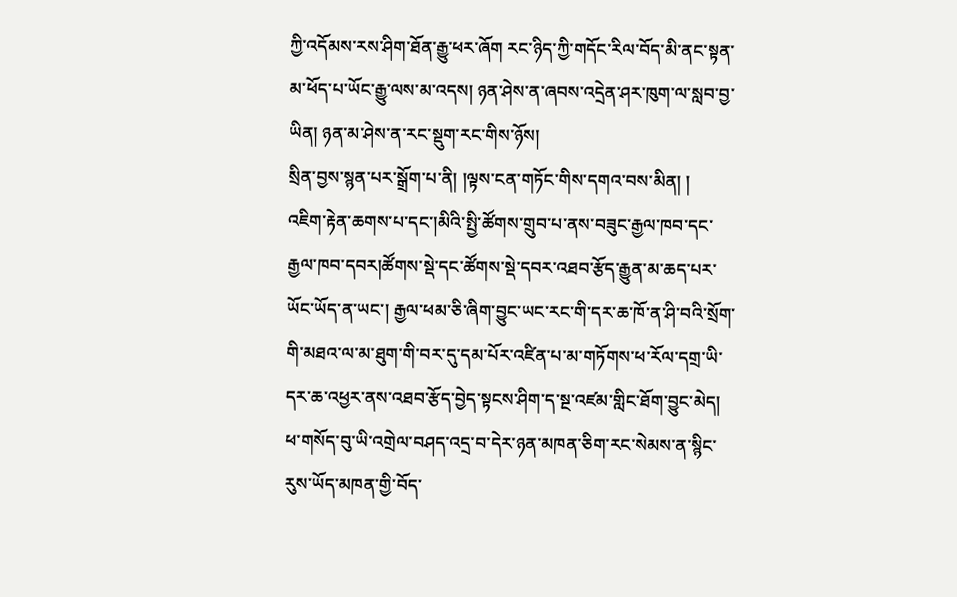ཀྱི་འདོམས་རས་ཤིག་ཐོན་རྒྱུ་ཕར་ཞོག རང་ཉིད་ཀྱི་གདོང་རིལ་བོད་མི་ནང་སྟན་མ་ཕོད་པ་ཡོང་རྒྱུ་ལས་མ་འདས། ཉན་ཤེས་ན་ཞབས་འདྲེན་ཤར་ཁུག་ལ་སླབ་བྱ་ཡིན། ཉན་མ་ཤེས་ན་རང་སྡུག་རང་གིས་ཉོས།
སྲིན་བྱས་སྙན་པར་སྒྲོག་པ་ནི། །ལྟས་ངན་གཏོང་གིས་དགའ་བས་མིན། །
འཇིག་རྟེན་ཆགས་པ་དང་།མིའི་སྤྱི་ཚོགས་གྲུབ་པ་ནས་བཟུང་རྒྱལ་ཁབ་དང་རྒྱལ་ཁབ་དབར།ཚོགས་སྡེ་དང་ཚོགས་སྡེ་དབར་འཐབ་རྩོད་རྒྱུན་མ་ཆད་པར་ཡོང་ཡོད་ན་ཡང་། རྒྱལ་ཕམ་ཅི་ཞིག་བྱུང་ཡང་རང་གི་དར་ཆ་ཁོ་ན་ཤི་བའི་སྲོག་གི་མཐའ་ལ་མ་ཐུག་གི་བར་དུ་དམ་པོར་འཛིན་པ་མ་གཏོགས་ཕ་རོལ་དགྲ་ཡི་དར་ཆ་འཕྱར་ནས་འཐབ་རྩོད་བྱེད་སྟངས་ཤིག་ད་སྔ་འཛམ་གླིང་ཐོག་བྱུང་མེད།
ཕ་གསོད་བུ་ཡི་འགྲེལ་བཤད་འདྲ་བ་དེར་ཉན་མཁན་ཅིག་རང་སེམས་ན་སྙིང་རུས་ཡོད་མཁན་གྱི་བོད་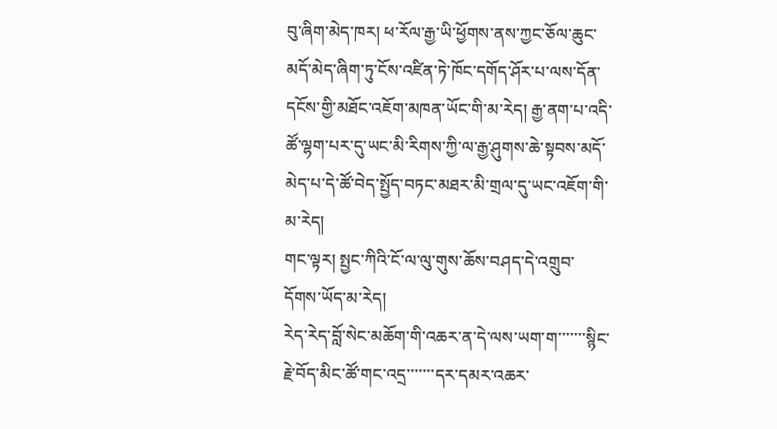བུ་ཞིག་མེད་ཁར། ཕ་རོལ་རྒྱ་ཡི་ཕྱོགས་ནས་ཀྱང་ཅོལ་ཆུང་མདོ་མེད་ཞིག་ཏུ་ངོས་འཛིན་ཏེ་ཁོང་དགོད་ཤོར་པ་ལས་དོན་དངོས་གྱི་མཐོང་འཇོག་མཁན་ཡོང་གི་མ་རེད། རྒྱ་ནག་པ་འདི་ཚོ་ལྷག་པར་དུ་ཡང་མི་རིགས་ཀྱི་ལ་རྒྱ་ཤུགས་ཆེ་སྟབས་མདོ་མེད་པ་དེ་ཚོ་བེད་སྤྱོད་བཏང་མཐར་མི་གྲལ་དུ་ཡང་འཇོག་གི་མ་རེད།
གང་ལྟར། སྤྱང་ཀིའི་ངོ་ལ་ལུ་གུས་ཆོས་བཤད་དེ་འགྲུབ་དོགས་ཡོད་མ་རེད།
རེད་རེད་བློ་སེང་མཆོག་གི་འཆར་ན་དེ་ལས་ཡག་ག་་་་་་་སྙིང་རྗེ་བོད་མིང་ཚོ་གང་འདྲ་་་་་་་དར་དམར་འཆར་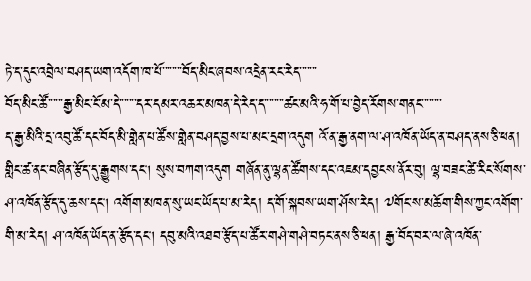ཏེ་ད་དུང་འབྲེལ་བཤད་ཡག་འདོག་ཁ་པོ་་་་་་་་བོད་མིང་ཞབས་འདྲེན་རང་རེད་་་་་་་
བོད་མིང་ཚོ་་་་་་རྒྱ་མིང་ངོ་མ་དེ་་་་་་་དར་དམར་འཆར་མཁན་དེ་རེད་ད་་་་་་་་ཚང་མའི་ཧ་གོ་པ་བྱེད་རོགས་གནང་་་་་་་་
ད་རྒྱ་མིའི་དྲ་འབུ་ཚོ་དང་བོད་མི་གླེན་པ་ཚོས་གླེན་བཤད་བྱས་པ་མང་དྲག་འདུག འོ་ན་རྒྱ་ནག་ལ་ཤ་འཁོན་ཡོད་ན་བཤད་ནས་ཅི་ཕན། གླིང་ཚ་ནང་བཞིན་རྩོད་དུ་རྒྱུགས་དང། སུས་བཀག་འདུག གཞོན་ནུ་ལྷན་ཚོགས་དང་འཇམ་དབྱངས་ནོར་བུ། ལྷ་བཟང་ཚེ་རིང་སོགས་ཤ་འཁོན་རྩོད་དུ་ཆས་དང། འགོག་མཁན་སུ་ཡང་ཡོད་པ་མ་རེད། ད་གོ་སྐབས་ཡག་ཤོས་རེད། ༧གོང་ས་མཆོག་གིས་ཀྱང་འགོག་གི་མ་རེད། ཤ་འཁོན་ཡོད་ན་རྩོད་དང། དབུ་མའི་འཐབ་རྩོད་པ་ཚོར་གཤེ་གཤེ་བཏང་ནས་ཅི་ཕན། རྒྱ་བོད་བར་ལ་ཞེ་འཁོན་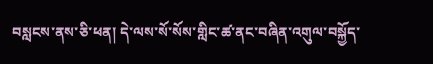བསླངས་ནས་ཅི་ཕན། དེ་ལས་སོ་སོས་གླིང་ཚ་ནང་བཞིན་འགུལ་བསྐྱོད་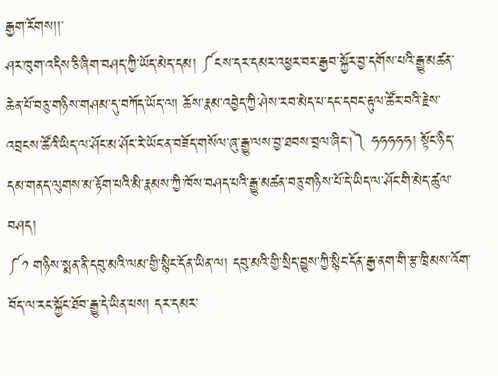རྒྱག་རོགས།།་
ཤར་ཁུག་འདིས་ཅི་ཞིག་བཤད་ཀྱི་ཡོད་མེད་དམ། ༼ངས་དར་དམར་འཕྱར་བར་རྒྱབ་སྐྱོར་བྱ་དགོས་པའི་རྒྱུ་མཚན་ཆེན་པོ་བཅུ་གཉིས་གཤམ་དུ་བཀོད་ཡོད་ལ། ཆོས་རྣམ་འབྱེད་ཀྱི་ཤེས་རབ་མེད་པ་དང་དབང་རྟུལ་ཚོར་བའི་རྗེས་འབྲངས་ཚོའི་ཡིད་ལ་ཤོང་མ་ཤོང་རེ་ཡོང་ན་བཟོད་གསོལ་ཞུ་རྒྱུ་ལས་བྱ་ཐབས་བྲལ་ཞིང།༽ ཧཧཧཧཧ། སྟོང་ཉིད་དམ་གནད་ལུགས་མ་རྟོག་པའི་མི་རྣམས་ཀྱི་ཁོས་བཤད་པའི་རྒྱུ་མཚན་བཅུ་གཉིས་པོ་དེ་ཡིད་ལ་ཤོང་གི་མེད་ཚུལ་བཤད།
༼༡ གཉིས་སྨན་ནི་དབུ་མའི་ལམ་གྱི་སྙིང་དོན་ཡིན་ལ། དབུ་མའི་གྱི་སྲིད་བྱུས་ཀྱི་སྙིང་དོན་རྒྱ་ནག་གི་རྩ་ཁྲིམས་འོག་བོད་ལ་རང་སྐྱོང་ཐོབ་རྒྱུ་དེ་ཡིན་པས། དར་དམར་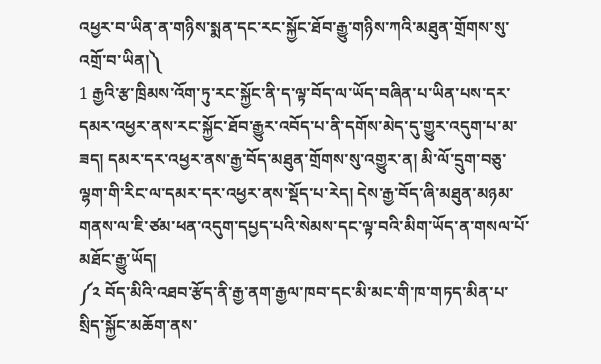འཕྱར་བ་ཡིན་ན་གཉིས་སྨན་དང་རང་སྐྱོང་ཐོབ་རྒྱུ་གཉིས་ཀའི་མཐུན་གྲོགས་སུ་འགྲོ་བ་ཡིན།༽
1 རྒྱའི་རྩ་ཁྲིམས་འོག་ཏུ་རང་སྐྱོང་ནི་ད་ལྟ་བོད་ལ་ཡོད་བཞིན་པ་ཡིན་པས་དར་དམར་འཕྱར་ནས་རང་སྐྱོང་ཐོབ་རྒྱུར་འབོད་པ་ནི་དགོས་མེད་དུ་གྱུར་འདུག་པ་མ་ཟད། དམར་དར་འཕྱར་ནས་རྒྱ་བོད་མཐུན་གྲོགས་སུ་འགྱུར་ན། མི་ལོ་དྲུག་བཅུ་ལྷག་གི་རིང་ལ་དམར་དར་འཕྱར་ནས་སྡོད་པ་རེད། དེས་རྒྱ་བོད་ཞི་མཐུན་མཉམ་གནས་ལ་ཇི་ཙམ་ཕན་འདུག་དཔྱད་པའི་སེམས་དང་ལྟ་བའི་མིག་ཡོད་ན་གསལ་པོ་མཐོང་རྒྱུ་ཡོད།
༼༢ བོད་མིའི་འཐབ་རྩོད་ནི་རྒྱ་ནག་རྒྱལ་ཁབ་དང་མི་མང་གི་ཁ་གཏད་མིན་པ་སྲིད་སྐྱོང་མཆོག་ནས་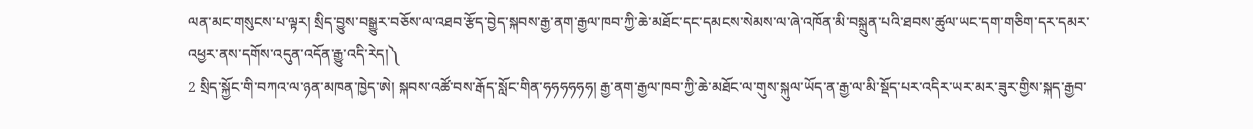ལན་མང་གསུངས་པ་ལྟར། སྲིད་བྱུས་བསྒྱུར་བཅོས་ལ་འཐབ་རྩོད་བྱེད་སྐབས་རྒྱ་ནག་རྒྱལ་ཁབ་ཀྱི་ཆེ་མཐོང་དང་དམངས་སེམས་ལ་ཞེ་འཁོན་མི་བསྐྲུན་པའི་ཐབས་ཚུལ་ཡང་དག་གཅིག་དར་དམར་འཕྱར་ནས་དགོས་འདུན་འདོན་རྒྱུ་འདི་རེད།༽
2 སྲིད་སྐྱོང་གི་བཀའ་ལ་ཉན་མཁན་ཁྱེད་ཨེ། སྐབས་འཚོ་བས་རྒོད་སློང་གིན་ཧཧཧཧཧཧ། རྒྱ་ནག་རྒྱལ་ཁབ་ཀྱི་ཆེ་མཐོང་ལ་གུས་སྐུལ་ཡོད་ན་རྒྱ་ལ་མི་སྡོད་པར་འདིར་ཡར་མར་ཟུར་གྱིས་སྐད་རྒྱབ་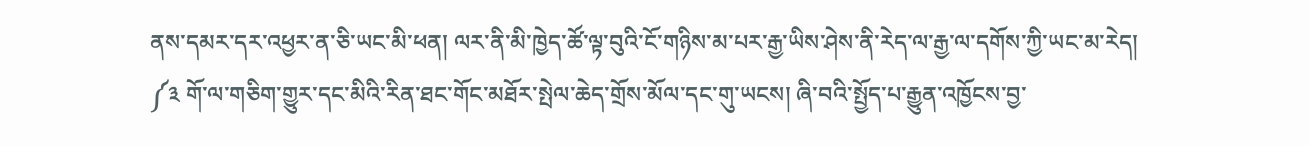ནས་དམར་དར་འཕྱར་ན་ཅི་ཡང་མི་ཕན། ལར་ནི་མི་ཁྱེད་ཚོ་ལྟ་བུའི་ངོ་གཉིས་མ་པར་རྒྱ་ཡིས་ཤེས་ནི་རེད་ལ་རྒྱ་ལ་དགོས་ཀྱི་ཡང་མ་རེད།
༼༣ གོ་ལ་གཅིག་གྱུར་དང་མིའི་རིན་ཐང་གོང་མཐོར་སྤེལ་ཆེད་གྲོས་མོལ་དང་གུ་ཡངས། ཞི་བའི་སྤྱོད་པ་རྒྱུན་འཁྱོངས་བྱ་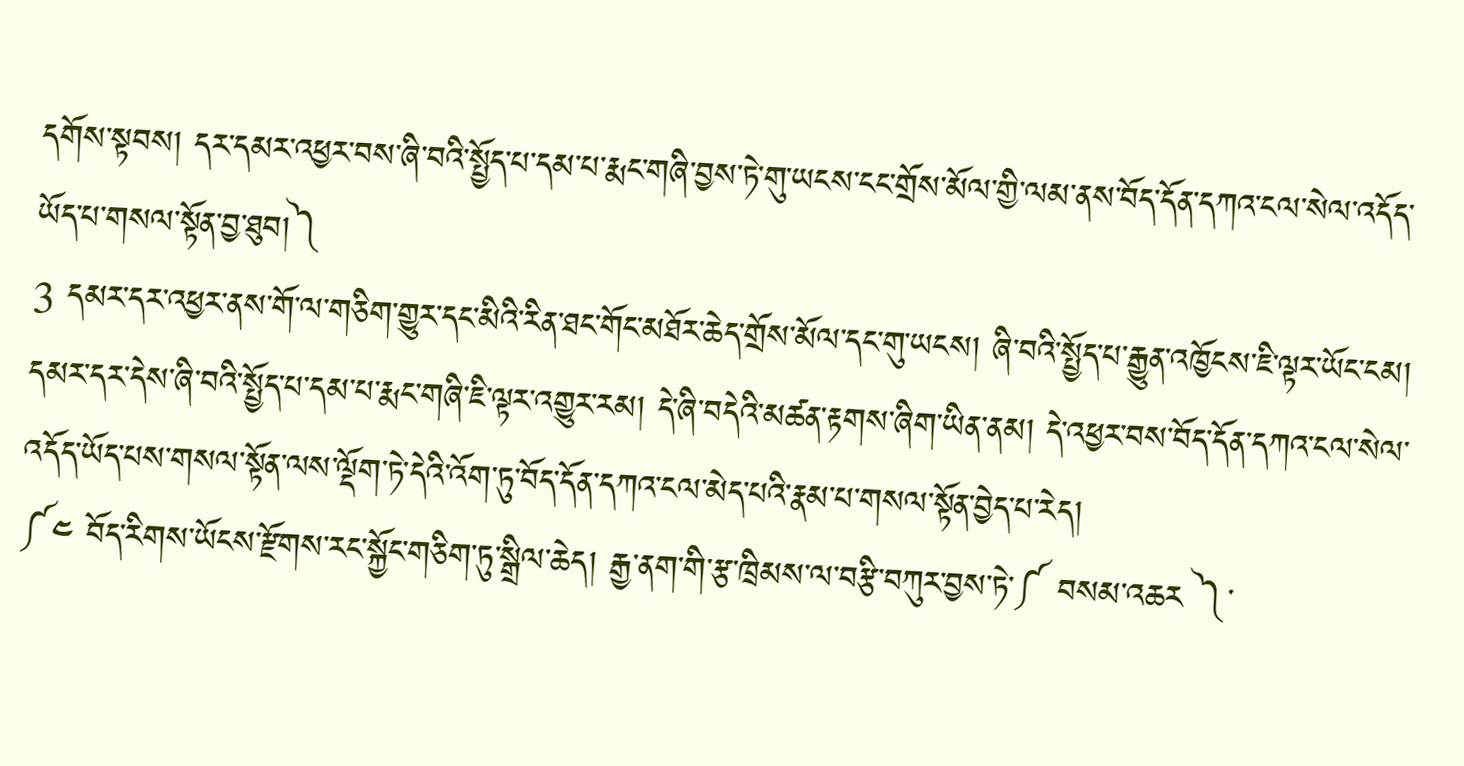དགོས་སྟབས། དར་དམར་འཕྱར་བས་ཞི་བའི་སྤྱོད་པ་དམ་པ་རྨང་གཞི་བྱས་ཏེ་གུ་ཡངས་ངང་གྲོས་མོལ་གྱི་ལམ་ནས་བོད་དོན་དཀའ་ངལ་སེལ་འདོད་ཡོད་པ་གསལ་སྟོན་བྱ་ཐུབ།༽
3 དམར་དར་འཕྱར་ནས་གོ་ལ་གཅིག་གྱུར་དང་མིའི་རིན་ཐང་གོང་མཐོར་ཆེད་གྲོས་མོལ་དང་གུ་ཡངས། ཞི་བའི་སྤྱོད་པ་རྒྱུན་འཁྱོངས་ཇི་ལྟར་ཡོང་ངམ། དམར་དར་དེས་ཞི་བའི་སྤྱོད་པ་དམ་པ་རྨང་གཞི་ཇི་ལྟར་འགྱུར་རམ། དེ་ཞི་བདེའི་མཚན་རྟགས་ཞིག་ཡིན་ནམ། དེ་འཕྱར་བས་བོད་དོན་དཀའ་ངལ་སེལ་འདོད་ཡོད་པས་གསལ་སྟོན་ལས་ལྡོག་ཏེ་དེའི་འོག་ཏུ་བོད་དོན་དཀའ་ངལ་མེད་པའི་རྣམ་པ་གསལ་སྟོན་བྱེད་པ་རེད།
༼༤ བོད་རིགས་ཡོངས་རྫོགས་རང་སྐྱོང་གཅིག་ཏུ་སྒྲིལ་ཆེད། རྒྱ་ནག་གི་རྩ་ཁྲིམས་ལ་བརྩི་བཀུར་བྱས་ཏེ་༼ བསམ་འཆར ༽་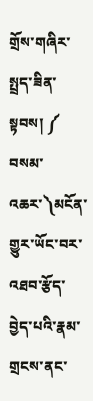གྲོས་གཞིར་སྤྲད་ཟིན་སྟབས། ༼ བསམ་འཆར་༽མངོན་གྱུར་ཡོང་བར་འཐབ་རྩོད་བྱེད་པའི་རྣམ་གྲངས་ནང་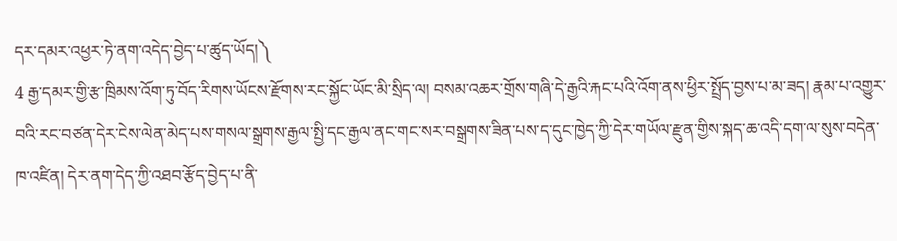དར་དམར་འཕྱར་ཏེ་ནག་འདེད་བྱེད་པ་ཚུད་ཡོད།༽
4 རྒྱ་དམར་གྱི་རྩ་ཁྲིམས་འོག་ཏུ་བོད་རིགས་ཡོངས་རྫོགས་རང་སྐྱོང་ཡོང་མི་སྲིད་ལ། བསམ་འཆར་གྲོས་གཞི་དེ་རྒྱའི་རྐང་པའི་འོག་ནས་ཕྱིར་སྤྲོད་བྱས་པ་མ་ཟད། རྣམ་པ་འགྱུར་བའི་རང་བཙན་དེར་ངེས་ལེན་མེད་པས་གསལ་སྒྲགས་རྒྱལ་སྤྱི་དང་རྒྱལ་ནང་གང་སར་བསྒྲགས་ཟིན་པས་ད་དུང་ཁྱེད་ཀྱི་དེར་གཡོལ་རྫུན་གྱིས་སྐད་ཆ་འདི་དག་ལ་སུས་བདེན་ཁ་འཛིན། དེར་ནག་དེད་ཀྱི་འཐབ་རྩོད་བྱེད་པ་ནི་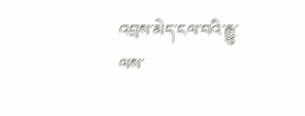འབྲས་མེད་ངལ་བའི་རྒྱུ་ལས་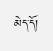མེད་དོ།